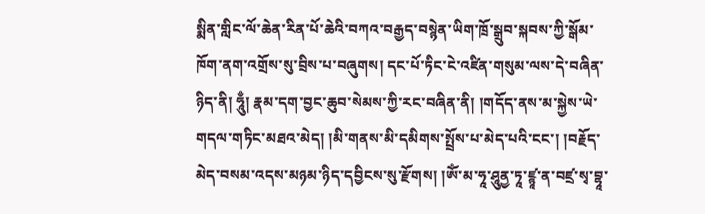སྨིན་གླིང་ལོ་ཆེན་རིན་པོ་ཆེའི་བཀའ་བརྒྱད་བསྙེན་ཡིག་ཁྲོ་སྒྲུབ་སྐབས་ཀྱི་སྒོམ་ཁོག་ནག་འགྲོས་སུ་བྲིས་པ་བཞུགས། དང་པོ་ཏིང་ངེ་འཛིན་གསུམ་ལས་དེ་བཞིན་ཉིད་ནི། ཧཱུྃ། རྣམ་དག་བྱང་ཆུབ་སེམས་ཀྱི་རང་བཞིན་ནི། །གདོད་ནས་མ་སྐྱེས་ཡེ་གདལ་གཏིང་མཐའ་མེད། །མི་གནས་མི་དམིགས་སྤྲོས་པ་མེད་པའི་ངང་། །བརྗོད་མེད་བསམ་འདས་མཉམ་ཉིད་དབྱིངས་སུ་རྫོགས། །ཨོཾ་མ་ཧཱ་ཤཱུནྱ་ཏཱ་ཛྙཱ་ན་བཛྲ་སྭ་བྷཱ་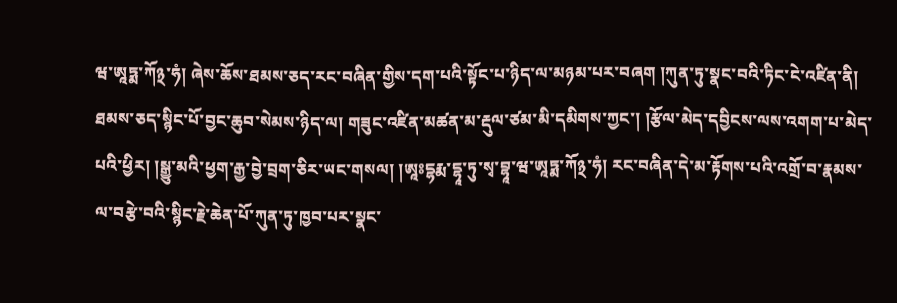ཝ་ཨཱཏྨ་ཀོ྅་ཧཾ། ཞེས་ཆོས་ཐམས་ཅད་རང་བཞིན་གྱིས་དག་པའི་སྟོང་པ་ཉིད་ལ་མཉམ་པར་བཞག །ཀུན་ཏུ་སྣང་བའི་ཏིང་ངེ་འཛིན་ནི། ཐམས་ཅད་སྙིང་པོ་བྱང་ཆུབ་སེམས་ཉིད་ལ། གཟུང་འཛིན་མཚན་མ་རྡུལ་ཙམ་མི་དམིགས་ཀྱང་། །རྩོལ་མེད་དབྱིངས་ལས་འགག་པ་མེད་པའི་ཕྱིར། །སྒྱུ་མའི་ཕྱག་རྒྱ་བྱེ་བྲག་ཅིར་ཡང་གསལ། །ཨཱཿདྷརྨ་དྷཱ་ཏུ་སྭ་བྷཱ་ཝ་ཨཱཏྨ་ཀོ྅་ཧཾ། རང་བཞིན་དེ་མ་རྟོགས་པའི་འགྲོ་བ་རྣམས་ལ་བརྩེ་བའི་སྙིང་རྗེ་ཆེན་པོ་ཀུན་ཏུ་ཁྱབ་པར་སྣང་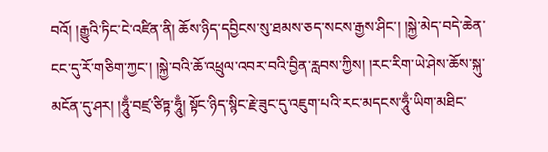བའོ། །རྒྱུའི་ཏིང་ངེ་འཛིན་ནི། ཆོས་ཉིད་དབྱིངས་སུ་ཐམས་ཅད་སངས་རྒྱས་ཤིང་། །སྐྱེ་མེད་བདེ་ཆེན་ངང་དུ་རོ་གཅིག་ཀྱང་། །སྐྱེ་བའི་ཆོ་འཕྲུལ་འབར་བའི་བྱིན་རླབས་ཀྱིས། །རང་རིག་ཡེ་ཤེས་ཆོས་སྐུ་མངོན་དུ་ཤར། །ཧཱུྃ་བཛྲ་ཙིཏྟ་ཧཱུྃ། སྟོང་ཉིད་སྙིང་རྗེ་ཟུང་དུ་འཇུག་པའི་རང་མདངས་ཧཱུྃ་ཡིག་མཐིང་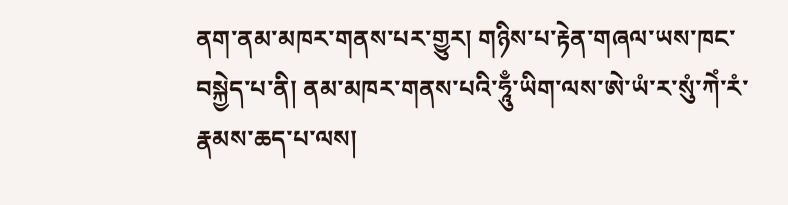ནག་ནམ་མཁར་གནས་པར་གྱུར། གཉིས་པ་རྟེན་གཞལ་ཡས་ཁང་བསྐྱེད་པ་ནི། ནམ་མཁར་གནས་པའི་ཧཱུྃ་ཡིག་ལས་ཨེ་ཡཾ་ར་སུཾ་ཀེཾ་རཾ་རྣམས་ཆད་པ་ལས།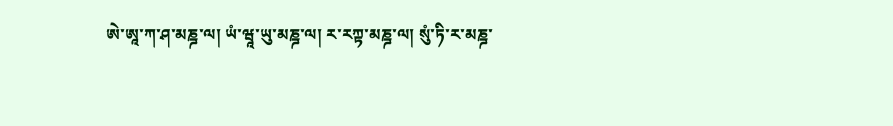ཨེ་ཨཱ་ཀ་ཤ་མཎྜ་ལ། ཡཾ་ཝཱ་ཡུ་མཎྜ་ལ། ར་རཀྟ་མཎྜ་ལ། སུཾ་ཏི་ར་མཎྜ་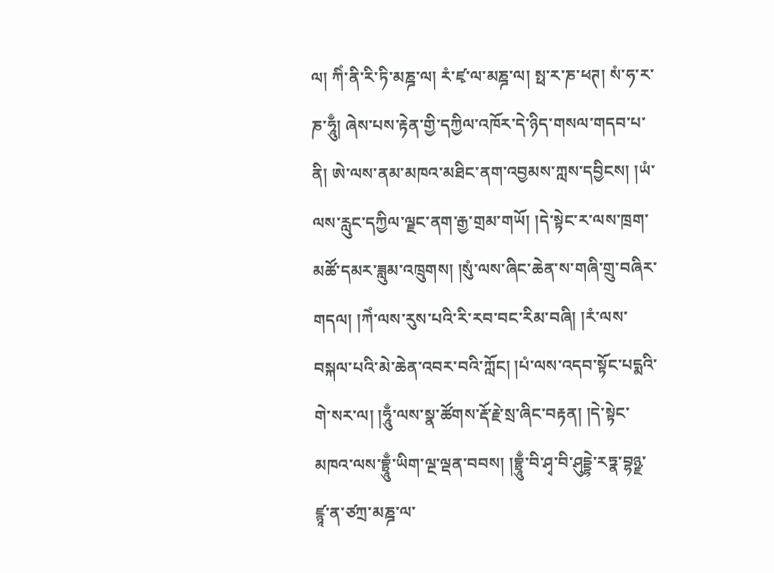ལ། ཀིཾ་ནི་རི་ཏི་མཎྜ་ལ། རཾ་ཛྭ་ལ་མཎྜ་ལ། སྥ་ར་ཎ་ཕཊ། སཾ་ཧ་ར་ཎ་ཧཱུྃ། ཞེས་པས་རྟེན་གྱི་དཀྱིལ་འཁོར་དེ་ཉིད་གསལ་གདབ་པ་ནི། ཨེ་ལས་ནམ་མཁའ་མཐིང་ནག་འབྱམས་ཀླས་དབྱིངས། །ཡཾ་ལས་རླུང་དཀྱིལ་ལྗང་ནག་རྒྱ་གྲམ་གཡོ། །དེ་སྟེང་ར་ལས་ཁྲག་མཚོ་དམར་ཟླུམ་འཁྲུགས། །སུཾ་ལས་ཞིང་ཆེན་ས་གཞི་གྲུ་བཞིར་གདལ། །ཀེཾ་ལས་རུས་པའི་རི་རབ་བང་རིམ་བཞི། །རཾ་ལས་བསྐལ་པའི་མེ་ཆེན་འབར་བའི་ཀློང། །པཾ་ལས་འདབ་སྟོང་པདྨའི་གེ་སར་ལ། །ཧཱུྃ་ལས་སྣ་ཚོགས་རྡོ་རྗེ་སྲ་ཞིང་བརྟན། །དེ་སྟེང་མཁའ་ལས་བྷྲཱུྃ་ཡིག་ལྔ་ལྡན་བབས། །བྷྲཱུྃ་བི་ཤྭ་བི་ཤུདྡྷེ་རཏྣ་བྷཉྫ་ཛྙཱ་ན་ཙཀྲ་མཎྜ་ལ་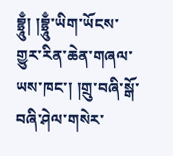བྷྲཱུྃ། །བྷྲཱུྃ་ཡིག་ཡོངས་གྱུར་རིན་ཆེན་གཞལ་ཡས་ཁང་། །གྲུ་བཞི་སྒོ་བཞི་ཤེལ་གསེར་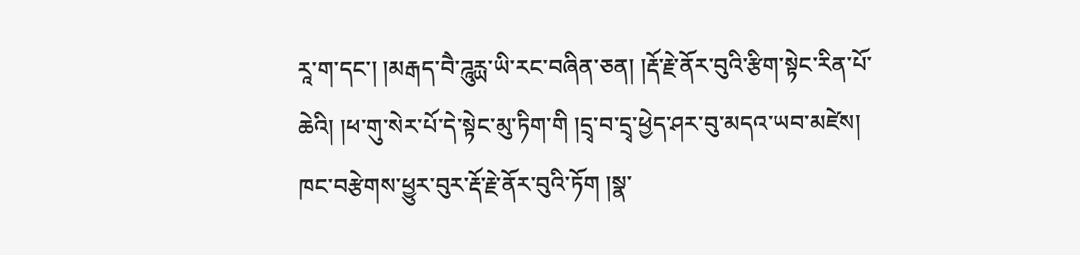རཱ་ག་དང་། །མརྒད་བཻ་ཌཱུརྻ་ཡི་རང་བཞིན་ཅན། །རྡོ་རྗེ་ནོར་བུའི་རྩིག་སྟེང་རིན་པོ་ཆེའི། །ཕ་གུ་སེར་པོ་དེ་སྟེང་མུ་ཏིག་གི །དྲྭ་བ་དྲྭ་ཕྱེད་ཤར་བུ་མདའ་ཡབ་མཛེས། ཁང་བརྩེགས་ཕྱུར་བུར་རྡོ་རྗེ་ནོར་བུའི་ཏོག །སྣ་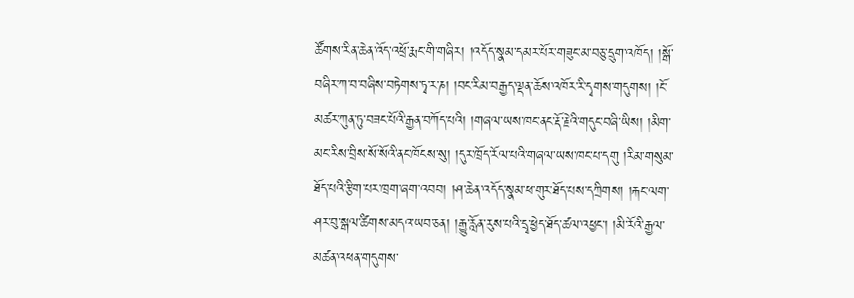ཚོགས་རིན་ཆེན་འོད་འཕྲོ་རྨང་གི་གཞིར། །འདོད་སྣམ་དམར་པོར་གཟུང་མ་བཅུ་དྲུག་འཁོད། །སྒོ་བཞིར་ཀ་བ་བཞིས་བཏེགས་ཏྭ་ར་ཎ། །བང་རིམ་བརྒྱད་ལྡན་ཆོས་འཁོར་རི་དྭགས་གདུགས། །ངོ་མཚར་ཀུན་ཏུ་བཟང་པོའི་རྒྱན་བཀོད་པའི། །གཞལ་ཡས་ཁང་ནང་རྡོ་རྗེའི་གདུང་བཞི་ཡིས། །མིག་མང་རིས་བྲིས་སོ་སོའི་ནང་ཁོངས་སུ། །དུར་ཁྲོད་རོལ་པའི་གཞལ་ཡས་ཁང་པ་དགུ །རིམ་གསུམ་ཐོད་པའི་རྩིག་པར་ཁྲག་ཞག་འབབ། །ཤ་ཆེན་འདོད་སྣམ་ཕ་གུར་ཐོད་པས་དཀྲིགས། །རྐང་ལག་ཤར་བུ་སྒལ་ཚིགས་མདའ་ཡབ་ཅན། །རྒྱུ་རློན་རུས་པའི་དྲྭ་ཕྱེད་ཐོད་ཚལ་འཕྱང་། །མི་རོའི་རྒྱལ་མཚན་འཕན་གདུགས་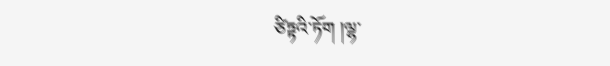ཙིཏྟའི་ཏོག །ལྷ་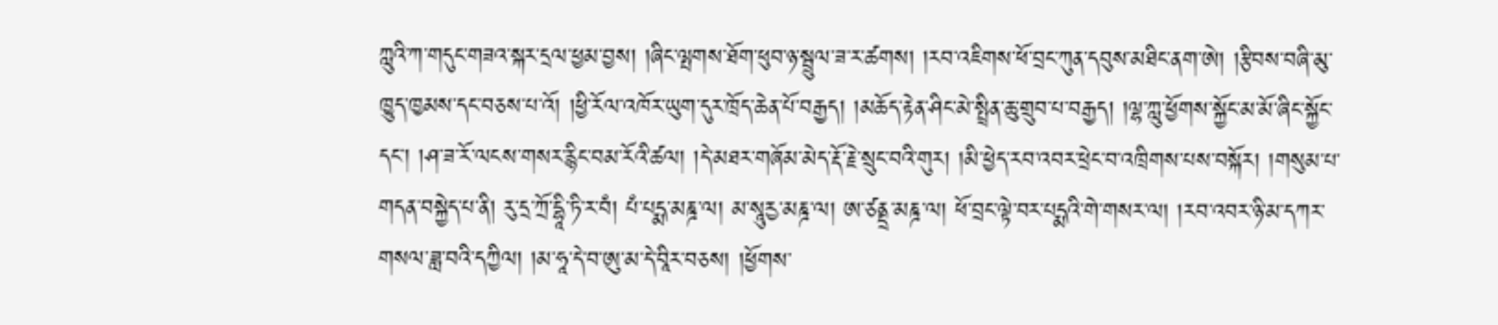ཀླུའི་ཀ་གདུང་གཟའ་སྐར་དྲལ་ཕྱམ་བྱས། །ཞིང་ལྤགས་ཐོག་ཕུབ་ཉ་སྦྲུལ་ཟ་ར་ཚགས། །རབ་འཇིགས་ཕོ་བྲང་ཀུན་དབུས་མཐིང་ནག་ཨེ། །རྩིབས་བཞི་མུ་ཁྱུད་ཁྱམས་དང་བཅས་པ་འོ། །ཕྱི་རོལ་འཁོར་ཡུག་དུར་ཁྲོད་ཆེན་པོ་བརྒྱད། །མཆོད་རྟེན་ཤིང་མེ་སྤྲིན་ཆུ་གྲུབ་པ་བརྒྱད། །ལྷ་ཀླུ་ཕྱོགས་སྐྱོང་མ་མོ་ཞིང་སྐྱོང་དང་། །ཤ་ཟ་རོ་ལངས་གསར་རྙིང་བམ་རོའི་ཚལ། །དེ་མཐར་གཞོམ་མེད་རྡོ་རྗེ་སྲུང་བའི་གུར། །མི་ཕྱེད་རབ་འབར་ཕྲེང་བ་འཁྲིགས་པས་བསྐོར། །གསུམ་པ་གདན་བསྐྱེད་པ་ནི། རུ་དྲ་ཀྲོ་དྷཱི་ཏི་ར་བཾ། པཾ་པདྨ་མཎྜ་ལ། མ་སཱུརྱ་མཎྜ་ལ། ཨ་ཙནྡྲ་མཎྜ་ལ། ཕོ་བྲང་ལྟེ་བར་པདྨའི་གེ་གསར་ལ། །རབ་འབར་ཉི་མ་དཀར་གསལ་ཟླ་བའི་དཀྱིལ། །མ་ཧཱ་དེ་བ་ཨུ་མ་དེ་བཱིར་བཅས། །ཕྱོགས་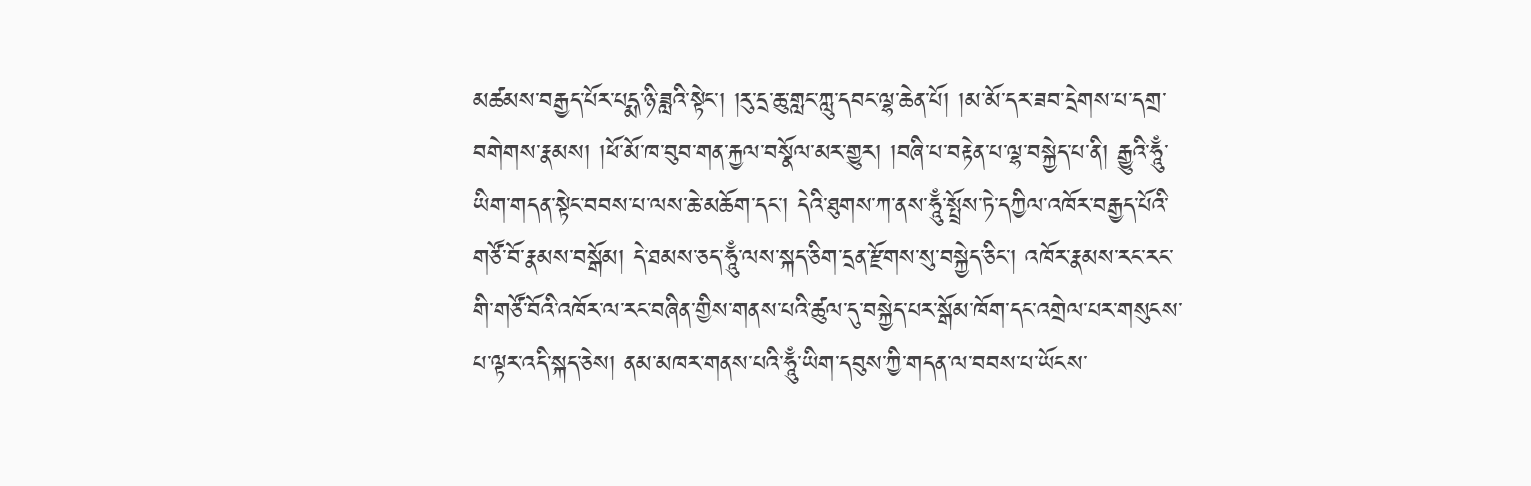མཚམས་བརྒྱད་པོར་པདྨ་ཉི་ཟླའི་སྟེང་། །རུ་དྲ་ཆུ་གླང་ཀླུ་དབང་ལྷ་ཆེན་པོ། །མ་མོ་དར་ཟབ་དྲེགས་པ་དགྲ་བགེགས་རྣམས། །ཕོ་མོ་ཁ་བུབ་གན་རྐྱལ་བསྣོལ་མར་གྱུར། །བཞི་པ་བརྟེན་པ་ལྷ་བསྐྱེད་པ་ནི། རྒྱུའི་ཧཱུྃ་ཡིག་གདན་སྟེང་བབས་པ་ལས་ཆེ་མཆོག་དང་། དེའི་ཐུགས་ཀ་ནས་ཧཱུྃ་སྤྲོས་ཏེ་དཀྱིལ་འཁོར་བརྒྱད་པོའི་གཙོ་བོ་རྣམས་བསྒོམ། དེ་ཐམས་ཅད་ཧཱུྃ་ལས་སྐད་ཅིག་དྲན་རྫོགས་སུ་བསྐྱེད་ཅིང་། འཁོར་རྣམས་རང་རང་གི་གཙོ་བོའི་འཁོར་ལ་རང་བཞིན་གྱིས་གནས་པའི་ཚུལ་དུ་བསྐྱེད་པར་སྒོམ་ཁོག་དང་འགྲེལ་པར་གསུངས་པ་ལྟར་འདི་སྐད་ཅེས། ནམ་མཁར་གནས་པའི་ཧཱུྃ་ཡིག་དབུས་ཀྱི་གདན་ལ་བབས་པ་ཡོངས་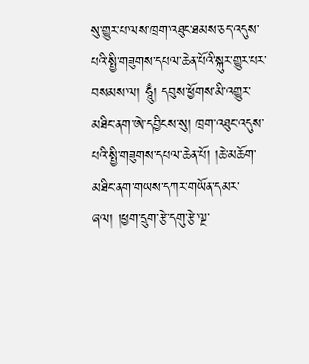སུ་གྱུར་པ་ལས་ཁྲག་འཐུང་ཐམས་ཅད་འདུས་པའི་སྤྱི་གཟུགས་དཔལ་ཆེན་པོའི་སྐུར་གྱུར་པར་བསམས་ལ། ཧཱུྃ། དབུས་ཕྱོགས་མི་འགྱུར་མཐིང་ནག་ཨེ་དབྱིངས་སུ། ཁྲག་འཐུང་འདུས་པའི་སྤྱི་གཟུགས་དཔལ་ཆེན་པོ། །ཆེ་མཆོག་མཐིང་ནག་གཡས་དཀར་གཡོན་དམར་ཞལ། །ཕྱག་དྲུག་རྩེ་དགུ་རྩེ་ལྔ་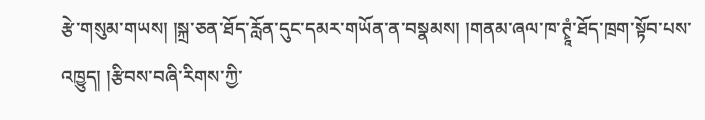རྩེ་གསུམ་གཡས། །སྐྲ་ཅན་ཐོད་རློན་དུང་དམར་གཡོན་ན་བསྣམས། །གནམ་ཞལ་ཁ་ཊྭཱཾ་ཐོད་ཁྲག་སྟོབ་པས་འཁྱུད། །རྩིབས་བཞི་རིགས་ཀྱི་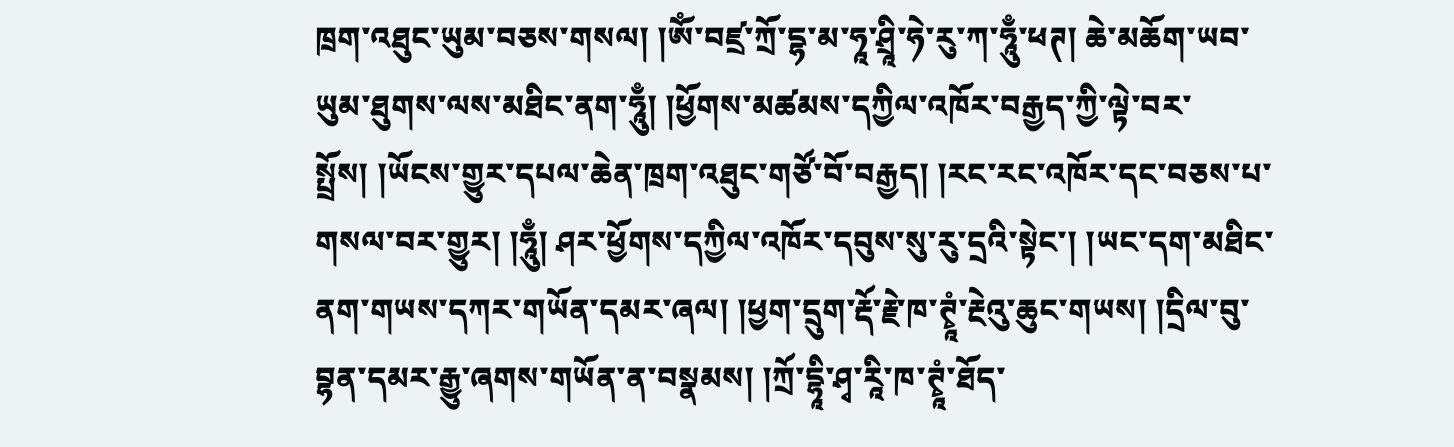ཁྲག་འཐུང་ཡུམ་བཅས་གསལ། །ཨོཾ་བཛྲ་ཀྲོ་དྷ་མ་ཧཱ་ཤྲཱི་ཧེ་རུ་ཀ་ཧཱུྃ་ཕཊ། ཆེ་མཆོག་ཡབ་ཡུམ་ཐུགས་ལས་མཐིང་ནག་ཧཱུྃ། །ཕྱོགས་མཚམས་དཀྱིལ་འཁོར་བརྒྱད་ཀྱི་ལྟེ་བར་སྤྲོས། །ཡོངས་གྱུར་དཔལ་ཆེན་ཁྲག་འཐུང་གཙོ་བོ་བརྒྱད། །རང་རང་འཁོར་དང་བཅས་པ་གསལ་བར་གྱུར། །ཧཱུྃ། ཤར་ཕྱོགས་དཀྱིལ་འཁོར་དབུས་སུ་རུ་དྲའི་སྟེང་། །ཡང་དག་མཐིང་ནག་གཡས་དཀར་གཡོན་དམར་ཞལ། །ཕྱག་དྲུག་རྡོ་རྗེ་ཁ་ཊྭཱཾ་རྔེའུ་ཆུང་གཡས། །དྲིལ་བུ་བྷན་དམར་རྒྱུ་ཞགས་གཡོན་ན་བསྣམས། །ཀྲོ་དྷཱི་ཤྭ་རཱི་ཁ་ཊྭཱཾ་ཐོད་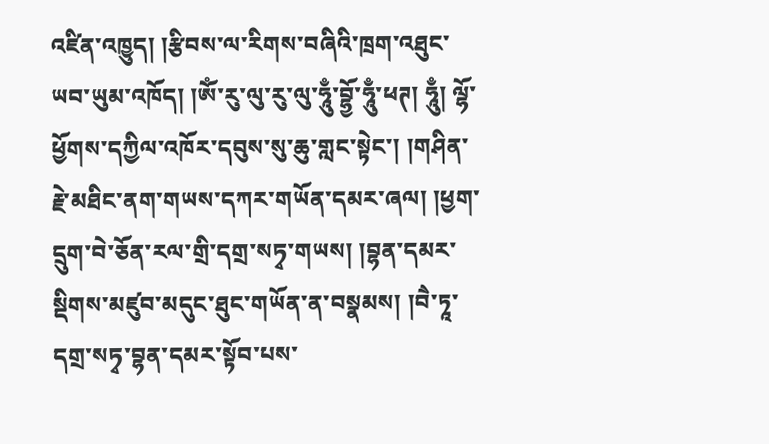འཛིན་འཁྱུད། །རྩིབས་ལ་རིགས་བཞིའི་ཁྲག་འཐུང་ཡབ་ཡུམ་འཁོད། །ཨོཾ་རུ་ལུ་རུ་ལུ་ཧཱུྃ་བྷྱོ་ཧཱུྃ་ཕཊ། ཧཱུྃ། ལྷོ་ཕྱོགས་དཀྱིལ་འཁོར་དབུས་སུ་ཆུ་གླང་སྟེང་། །གཤིན་རྗེ་མཐིང་ནག་གཡས་དཀར་གཡོན་དམར་ཞལ། །ཕྱག་དྲུག་བེ་ཅོན་རལ་གྲི་དགྲ་སཏྭ་གཡས། །བྷན་དམར་སྡིགས་མཛུབ་མདུང་ཐུང་གཡོན་ན་བསྣམས། །བཻ་ཏཱ་དགྲ་སཏྭ་བྷན་དམར་སྟོབ་པས་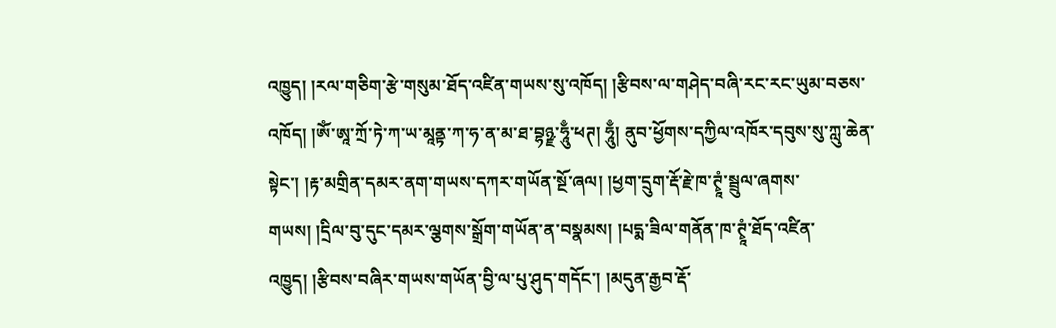འཁྱུད། །རལ་གཅིག་རྩེ་གསུམ་ཐོད་འཛིན་གཡས་སུ་འཁོད། །རྩིབས་ལ་གཤེད་བཞི་རང་རང་ཡུམ་བཅས་འཁོད། །ཨོཾ་ཨཱ་ཀྲོ་ཏེ་ཀ་ཡ་མཱནྟ་ཀ་ཧ་ན་མ་ཐ་བྷཉྫ་ཧཱུྃ་ཕཊ། ཧཱུྃ། ནུབ་ཕྱོགས་དཀྱིལ་འཁོར་དབུས་སུ་ཀླུ་ཆེན་སྟེང་། །རྟ་མགྲིན་དམར་ནག་གཡས་དཀར་གཡོན་སྔོ་ཞལ། །ཕྱག་དྲུག་རྡོ་རྗེ་ཁ་ཊྭཱཾ་སྦྲུལ་ཞགས་གཡས། །དྲིལ་བུ་དུང་དམར་ལྕགས་སྒྲོག་གཡོན་ན་བསྣམས། །པདྨ་ཟིལ་གནོན་ཁ་ཊྭཱཾ་ཐོད་འཛིན་འཁྱུད། །རྩིབས་བཞིར་གཡས་གཡོན་བྱི་ལ་པུ་ཤུད་གདོང་། །མདུན་རྒྱབ་རྡོ་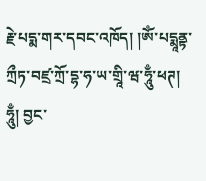རྗེ་པདྨ་གར་དབང་འཁོད། །ཨོཾ་པདྨཱནྟ་ཀྲྀཏ་བཛྲ་ཀྲོ་དྷ་ཧ་ཡ་གྲཱི་ཝ་ཧཱུྃ་ཕཊ། ཧཱུྃ། བྱང་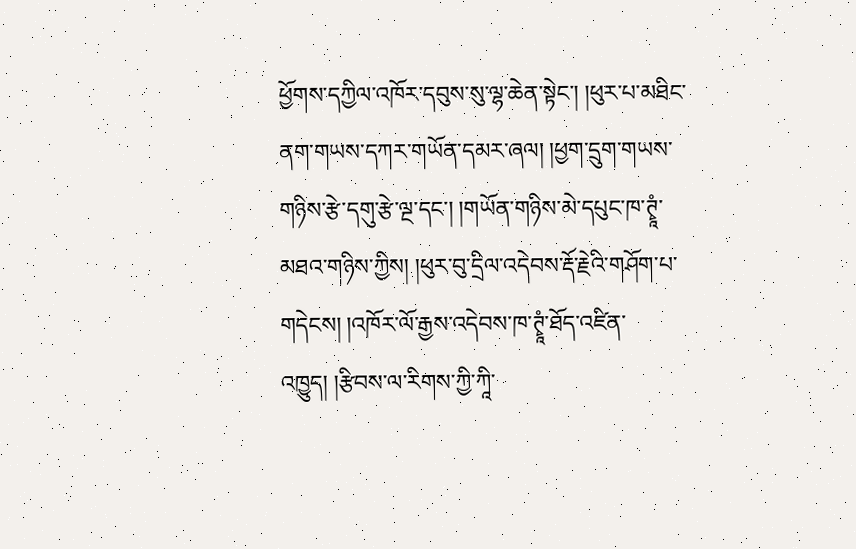ཕྱོགས་དཀྱིལ་འཁོར་དབུས་སུ་ལྷ་ཆེན་སྟེང་། །ཕུར་པ་མཐིང་ནག་གཡས་དཀར་གཡོན་དམར་ཞལ། །ཕྱག་དྲུག་གཡས་གཉིས་རྩེ་དགུ་རྩེ་ལྔ་དང་། །གཡོན་གཉིས་མེ་དཔུང་ཁ་ཊྭཱཾ་མཐའ་གཉིས་ཀྱིས། །ཕུར་བུ་དྲིལ་འདེབས་རྡོ་རྗེའི་གཤོག་པ་གདེངས། །འཁོར་ལོ་རྒྱས་འདེབས་ཁ་ཊྭཱཾ་ཐོད་འཛིན་འཁྱུད། །རྩིབས་ལ་རིགས་ཀྱི་ཀཱི་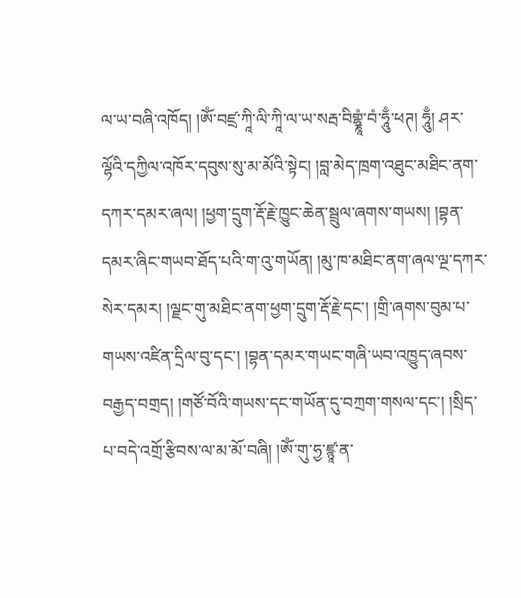ལ་ཡ་བཞི་འཁོད། །ཨོཾ་བཛྲ་ཀཱི་ལི་ཀཱི་ལ་ཡ་སརྦ་བིགྷྣཱཾ་བཾ་ཧཱུྃ་ཕཊ། ཧཱུྃ། ཤར་ལྷོའི་དཀྱིལ་འཁོར་དབུས་སུ་མ་མོའི་སྟེང། །བླ་མེད་ཁྲག་འཐུང་མཐིང་ནག་དཀར་དམར་ཞལ། །ཕྱག་དྲུག་རྡོ་རྗེ་ཁྱུང་ཆེན་སྦྲུལ་ཞགས་གཡས། །བྷན་དམར་ཞིང་གཡབ་ཐོད་པའི་ག་འུ་གཡོན། །མུ་ཁ་མཐིང་ནག་ཞལ་ལྔ་དཀར་སེར་དམར། །ལྗང་གུ་མཐིང་ནག་ཕྱག་དྲུག་རྡོ་རྗེ་དང་། །གྲི་ཞགས་བུམ་པ་གཡས་འཛིན་དྲིལ་བུ་དང་། །བྷན་དམར་གཡང་གཞི་ཡབ་འཁྱུད་ཞབས་བརྒྱད་བགྲད། །གཙོ་བོའི་གཡས་དང་གཡོན་དུ་བཀྲག་གསལ་དང་། །སྲིད་པ་བདེ་འགྲོ་རྩིབས་ལ་མ་མོ་བཞི། །ཨོཾ་གུ་ཧྱ་ཛྙཱ་ན་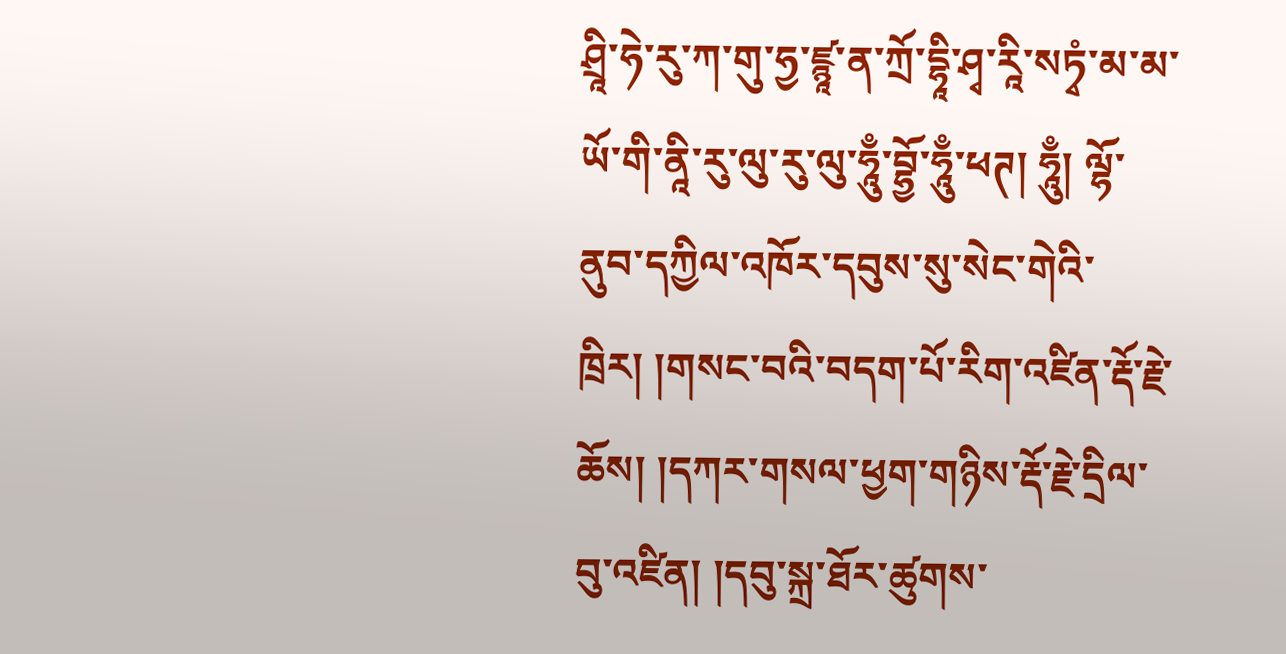ཤྲཱི་ཧེ་རུ་ཀ་གུ་ཧྱ་ཛྙཱ་ན་ཀྲོ་དྷཱི་ཤྭ་རཱི་སཏྭཾ་མ་མ་ཡོ་གི་ནཱི་རུ་ལུ་རུ་ལུ་ཧཱུྃ་བྷྱོ་ཧཱུྃ་ཕཊ། ཧཱུྃ། ལྷོ་ནུབ་དཀྱིལ་འཁོར་དབུས་སུ་སེང་གེའི་ཁྲིར། །གསང་བའི་བདག་པོ་རིག་འཛིན་རྡོ་རྗེ་ཆོས། །དཀར་གསལ་ཕྱག་གཉིས་རྡོ་རྗེ་དྲིལ་བུ་འཛིན། །དབུ་སྐྲ་ཐོར་ཚུགས་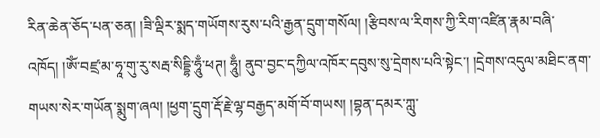རིན་ཆེན་ཅོད་པན་ཅན། །ཟི་ལྡིར་སྨད་གཡོགས་རུས་པའི་རྒྱན་དྲུག་གསོལ། །རྩིབས་ལ་རིགས་ཀྱི་རིག་འཛིན་རྣམ་བཞི་འཁོད། །ཨོཾ་བཛྲ་མ་ཧཱ་གུ་རུ་སརྦ་སིདྡྷི་ཧཱུྃ་ཕཊ། ཧཱུྃ། ནུབ་བྱང་དཀྱིལ་འཁོར་དབུས་སུ་དྲེགས་པའི་སྟེང་། །དྲེགས་འདུལ་མཐིང་ནག་གཡས་སེར་གཡོན་སྨུག་ཞལ། །ཕྱག་དྲུག་རྡོ་རྗེ་ལྷ་བརྒྱད་མགོ་བོ་གཡས། །བྷན་དམར་ཀླུ་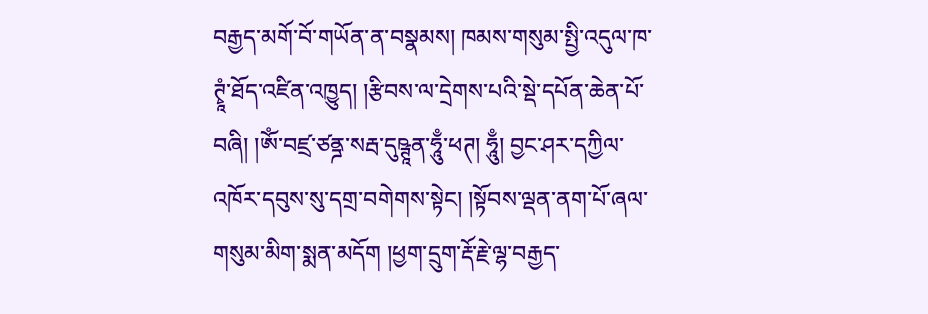བརྒྱད་མགོ་བོ་གཡོན་ན་བསྣམས། ཁམས་གསུམ་སྤྱི་འདུལ་ཁ་ཊྭཱཾ་ཐོད་འཛིན་འཁྱུད། །རྩིབས་ལ་དྲེགས་པའི་སྡེ་དཔོན་ཆེན་པོ་བཞི། །ཨོཾ་བཛྲ་ཙནྜ་སརྦ་དུཥྚཱན་ཧཱུྃ་ཕཊ། ཧཱུྃ། བྱང་ཤར་དཀྱིལ་འཁོར་དབུས་སུ་དགྲ་བགེགས་སྟེང། །སྟོབས་ལྡན་ནག་པོ་ཞལ་གསུམ་མིག་སྨན་མདོག །ཕྱག་དྲུག་རྡོ་རྗེ་ལྷ་བརྒྱད་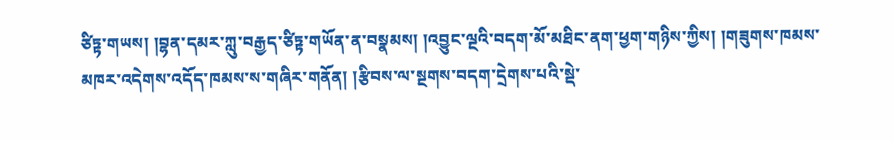ཙིཏྟ་གཡས། །བྷན་དམར་ཀླུ་བརྒྱད་ཙིཏྟ་གཡོན་ན་བསྣམས། །འབྱུང་ལྔའི་བདག་མོ་མཐིང་ནག་ཕྱག་གཉིས་ཀྱིས། །གཟུགས་ཁམས་མཁར་འདེགས་འདོད་ཁམས་ས་གཞིར་གནོན། །རྩིབས་ལ་སྔགས་བདག་དྲེགས་པའི་སྡེ་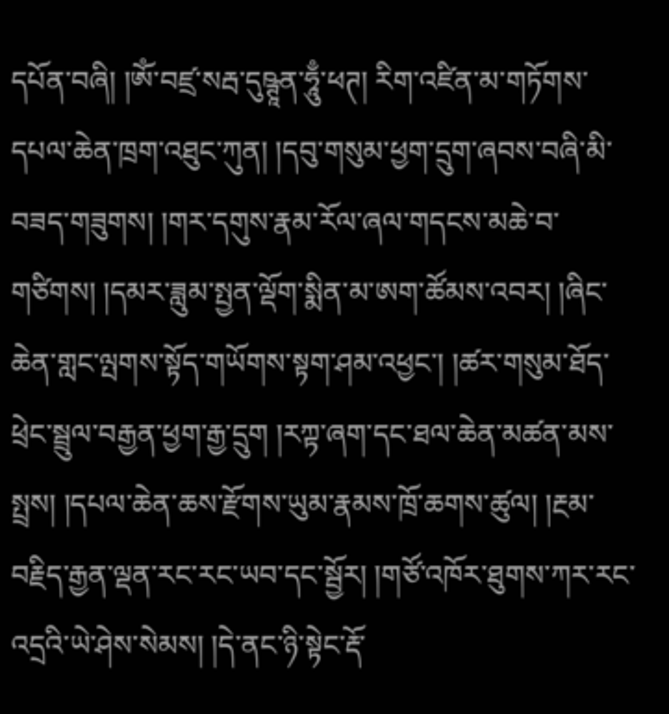དཔོན་བཞི། །ཨོཾ་བཛྲ་སརྦ་དུཥྚཱན་ཧཱུྃ་ཕཊ། རིག་འཛིན་མ་གཏོགས་དཔལ་ཆེན་ཁྲག་འཐུང་ཀུན། །དབུ་གསུམ་ཕྱག་དྲུག་ཞབས་བཞི་མི་བཟད་གཟུགས། །གར་དགུས་རྣམ་རོལ་ཞལ་གདངས་མཆེ་བ་གཙིགས། །དམར་ཟླུམ་སྤྱན་ལྡོག་སྨིན་མ་ཨག་ཚོམས་འབར། །ཞིང་ཆེན་གླང་ལྤགས་སྟོད་གཡོགས་སྟག་ཤམ་འཕྱང་། །ཚར་གསུམ་ཐོད་ཕྲེང་སྦྲུལ་བརྒྱན་ཕྱག་རྒྱ་དྲུག །རཀྟ་ཞག་དང་ཐལ་ཆེན་མཚན་མས་སྤྲས། །དཔལ་ཆེན་ཆས་རྫོགས་ཡུམ་རྣམས་ཁྲོ་ཆགས་ཚུལ། །རྔམ་བརྗིད་རྒྱན་ལྡན་རང་རང་ཡབ་དང་སྦྱོར། །གཙོ་འཁོར་ཐུགས་ཀར་རང་འདྲའི་ཡེ་ཤེས་སེམས། །དེ་ནང་ཉི་སྟེང་རྡོ་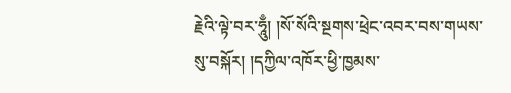རྗེའི་ལྟེ་བར་ཧཱུྃ། །སོ་སོའི་སྔགས་ཕྲེང་འབར་བས་གཡས་སུ་བསྐོར། །དཀྱིལ་འཁོར་ཕྱི་ཁྱམས་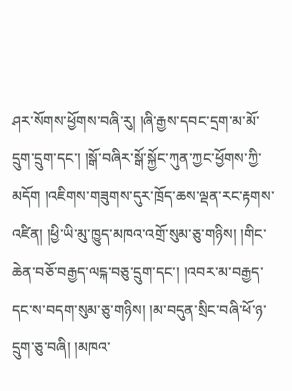ཤར་སོགས་ཕྱོགས་བཞི་རུ། །ཞི་རྒྱས་དབང་དྲག་མ་མོ་དྲུག་དྲུག་དང་། །སྒོ་བཞིར་སྒོ་སྐྱོང་ཀུན་ཀྱང་ཕྱོགས་ཀྱི་མདོག །འཇིགས་གཟུགས་དུར་ཁྲོད་ཆས་ལྡན་རང་རྟགས་འཛིན། །ཕྱི་ཡི་མུ་ཁྱུད་མཁའ་འགྲོ་སུམ་ཅུ་གཉིས། །གིང་ཆེན་བཅོ་བརྒྱད་ལངྐ་བཅུ་དྲུག་དང་། །འབར་མ་བརྒྱད་དང་ས་བདག་སུམ་ཅུ་གཉིས། །མ་བདུན་སྲིང་བཞི་ཕོ་ཉ་དྲུག་ཅུ་བཞི། །མཁའ་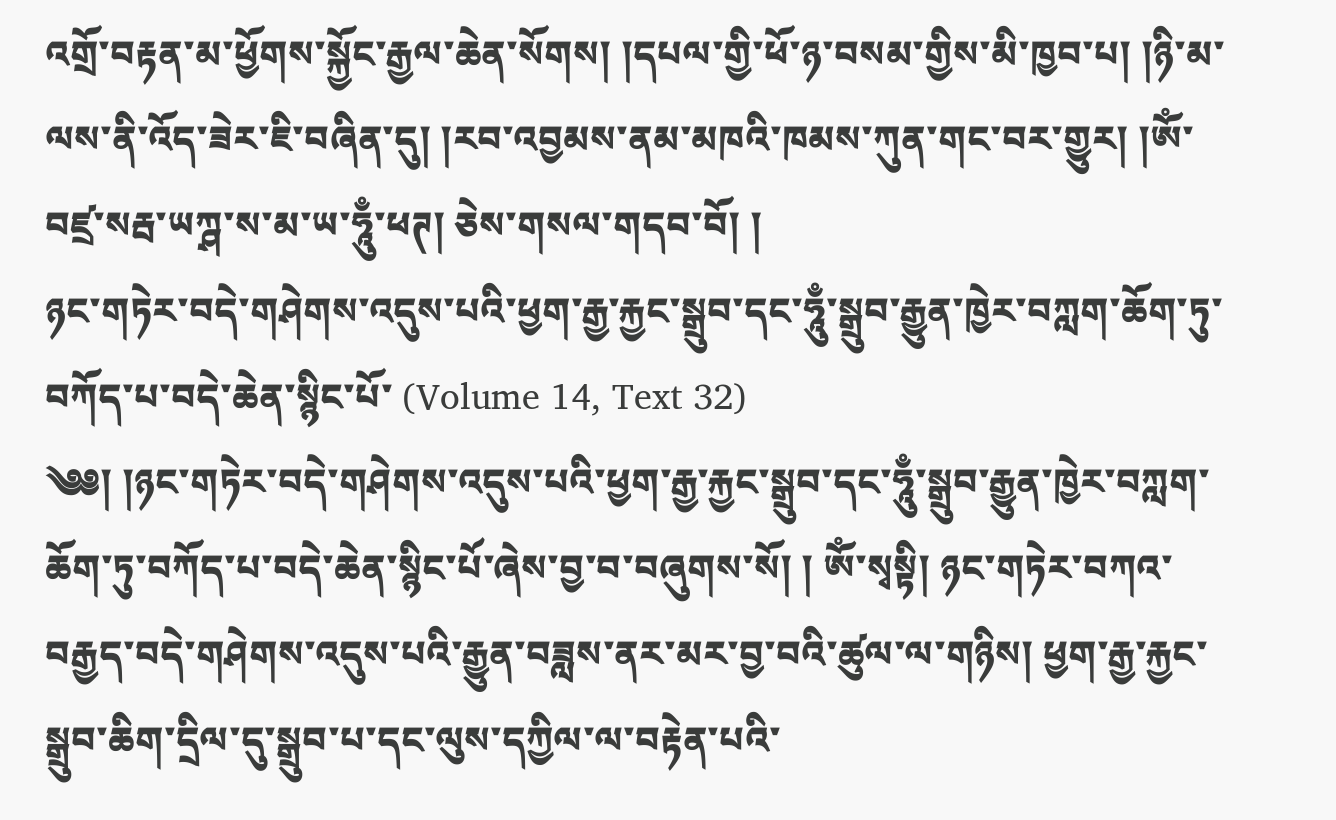འགྲོ་བརྟན་མ་ཕྱོགས་སྐྱོང་རྒྱལ་ཆེན་སོགས། །དཔལ་གྱི་ཕོ་ཉ་བསམ་གྱིས་མི་ཁྱབ་པ། །ཉི་མ་ལས་ནི་འོད་ཟེར་ཇི་བཞིན་དུ། །རབ་འབྱམས་ནམ་མཁའི་ཁམས་ཀུན་གང་བར་གྱུར། །ཨོཾ་བཛྲ་སརྦ་ཡཀྴ་ས་མ་ཡ་ཧཱུྃ་ཕཊ། ཅེས་གསལ་གདབ་བོ། །
ཉང་གཏེར་བདེ་གཤེགས་འདུས་པའི་ཕྱག་རྒྱ་རྐྱང་སྒྲུབ་དང་ཧཱུྃ་སྒྲུབ་རྒྱུན་ཁྱེར་བཀླག་ཆོག་ཏུ་བཀོད་པ་བདེ་ཆེན་སྙིང་པོ་ (Volume 14, Text 32)
༄༅། །ཉང་གཏེར་བདེ་གཤེགས་འདུས་པའི་ཕྱག་རྒྱ་རྐྱང་སྒྲུབ་དང་ཧཱུྃ་སྒྲུབ་རྒྱུན་ཁྱེར་བཀླག་ཆོག་ཏུ་བཀོད་པ་བདེ་ཆེན་སྙིང་པོ་ཞེས་བྱ་བ་བཞུགས་སོ། ། ཨོཾ་སྭསྟི། ཉང་གཏེར་བཀའ་བརྒྱད་བདེ་གཤེགས་འདུས་པའི་རྒྱུན་བཟླས་ནར་མར་བྱ་བའི་ཚུལ་ལ་གཉིས། ཕྱག་རྒྱ་རྐྱང་སྒྲུབ་ཆིག་དྲིལ་དུ་སྒྲུབ་པ་དང་ལུས་དཀྱིལ་ལ་བརྟེན་པའི་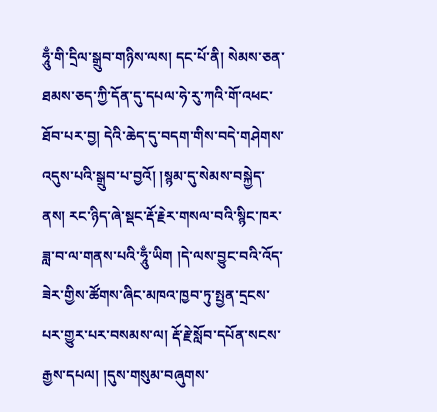ཧཱུྃ་གི་དྲིལ་སྒྲུབ་གཉིས་ལས། དང་པོ་ནི། སེམས་ཅན་ཐམས་ཅད་ཀྱི་དོན་དུ་དཔལ་ཧེ་རུ་ཀའི་གོ་འཕང་ཐོབ་པར་བྱ། དེའི་ཆེད་དུ་བདག་གིས་བདེ་གཤེགས་འདུས་པའི་སྒྲུབ་པ་བྱའོ། །སྙམ་དུ་སེམས་བསྐྱེད་ནས། རང་ཉིད་ཞེ་སྡང་རྡོ་རྗེར་གསལ་བའི་སྙིང་ཁར་ཟླ་བ་ལ་གནས་པའི་ཧཱུྃ་ཡིག །དེ་ལས་བྱུང་བའི་འོད་ཟེར་གྱིས་ཚོགས་ཞིང་མཁའ་ཁྱབ་ཏུ་སྤྱན་དྲངས་པར་གྱུར་པར་བསམས་ལ། རྡོ་རྗེ་སློབ་དཔོན་སངས་རྒྱས་དཔལ། །དུས་གསུམ་བཞུགས་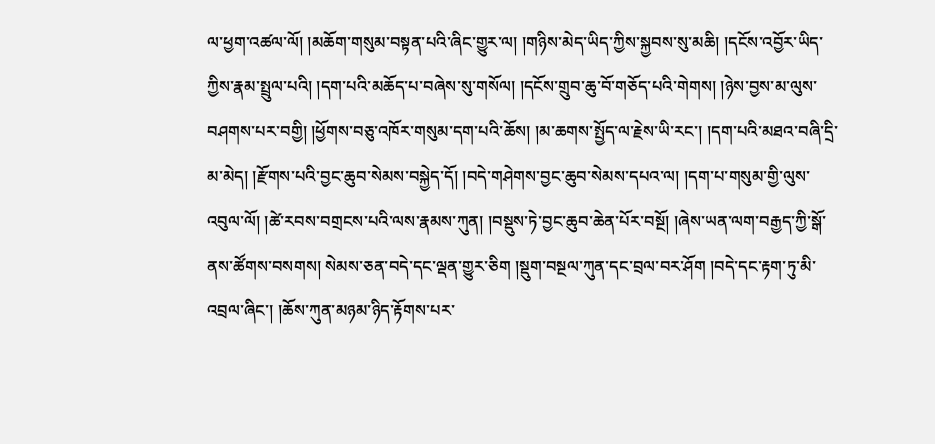ལ་ཕྱག་འཚལ་ལོ། །མཆོག་གསུམ་བསྟན་པའི་ཞིང་གྱུར་ལ། །གཉིས་མེད་ཡིད་ཀྱིས་སྐྱབས་སུ་མཆི། །དངོས་འབྱོར་ཡིད་ཀྱིས་རྣམ་སྤྲུལ་པའི། །དག་པའི་མཆོད་པ་བཞེས་སུ་གསོལ། །དངོས་གྲུབ་ཆུ་བོ་གཅོད་པའི་གེགས། །ཉེས་བྱས་མ་ལུས་བཤགས་པར་བགྱི། །ཕྱོགས་བཅུ་འཁོར་གསུམ་དག་པའི་ཆོས། །མ་ཆགས་སྤྱོད་ལ་རྗེས་ཡི་རང་། །དག་པའི་མཐའ་བཞི་དྲི་མ་མེད། །རྫོགས་པའི་བྱང་ཆུབ་སེམས་བསྐྱེད་དོ། །བདེ་གཤེགས་བྱང་ཆུབ་སེམས་དཔའ་ལ། །དག་པ་གསུམ་གྱི་ལུས་འབུལ་ལོ། །ཚེ་རབས་བགྲངས་པའི་ལས་རྣམས་ཀུན། །བསྡུས་ཏེ་བྱང་ཆུབ་ཆེན་པོར་བསྔོ། །ཞེས་ཡན་ལག་བརྒྱད་ཀྱི་སྒོ་ནས་ཚོགས་བསགས། སེམས་ཅན་བདེ་དང་ལྡན་གྱུར་ཅིག །སྡུག་བསྔལ་ཀུན་དང་བྲལ་བར་ཤོག །བདེ་དང་རྟག་ཏུ་མི་འབྲལ་ཞིང་། །ཆོས་ཀུན་མཉམ་ཉིད་རྟོགས་པར་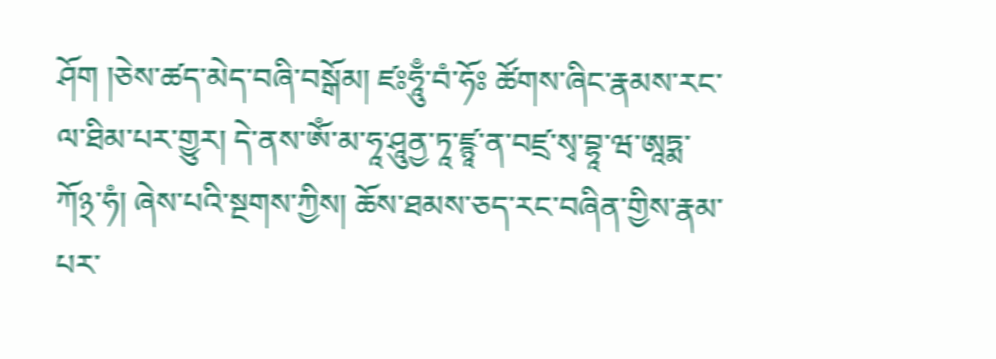ཤོག །ཅེས་ཚད་མེད་བཞི་བསྒོམ། ཛཿཧཱུྃ་བཾ་ཧོཿ ཚོགས་ཞིང་རྣམས་རང་ལ་ཐིམ་པར་གྱུར། དེ་ནས་ཨོཾ་མ་ཧཱ་ཤཱུནྱ་ཏཱ་ཛྙཱ་ན་བཛྲ་སྭ་བྷཱ་ཝ་ཨཱཏྨ་ཀོ྅་ཧཾ། ཞེས་པའི་སྔགས་ཀྱིས། ཆོས་ཐམས་ཅད་རང་བཞིན་གྱིས་རྣམ་པར་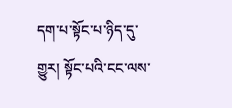དག་པ་སྟོང་པ་ཉིད་དུ་གྱུར། སྟོང་པའི་ངང་ལས་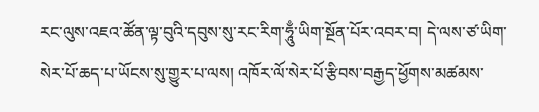རང་ལུས་འཇའ་ཚོན་ལྟ་བུའི་དབུས་སུ་རང་རིག་ཧཱུྃ་ཡིག་སྔོན་པོར་འབར་བ། དེ་ལས་ཙ་ཡིག་སེར་པོ་ཆད་པ་ཡོངས་སུ་གྱུར་པ་ལས། འཁོར་ལོ་སེར་པོ་རྩིབས་བརྒྱད་ཕྱོགས་མཚམས་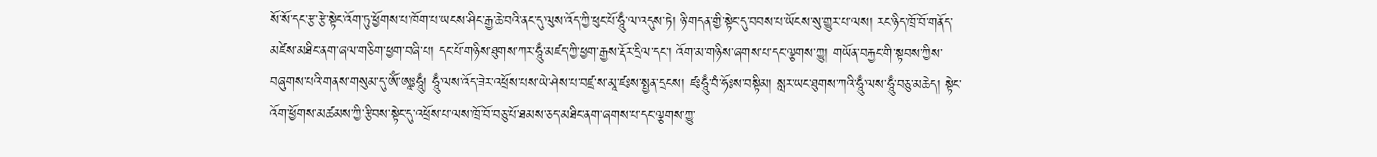སོ་སོ་དང་རྩ་རྩེ་སྟེང་འོག་ཏུ་ཕྱོགས་པ་ཁོག་པ་ཡངས་ཤིང་རྒྱ་ཆེ་བའི་ནང་དུ་ལུས་འོད་ཀྱི་ཕུང་པོ་ཧཱུྃ་ལ་འདུས་ཏེ། ཉི་གདན་གྱི་སྟེང་དུ་བབས་པ་ཡོངས་སུ་གྱུར་པ་ལས། རང་ཉིད་ཁྲོ་བོ་གནོད་མཛེས་མཐིང་ནག་ཞལ་གཅིག་ཕྱག་བཞི་པ། དང་པོ་གཉིས་ཐུགས་ཀར་ཧཱུྃ་མཛད་ཀྱི་ཕྱག་རྒྱས་རྡོར་དྲིལ་དང་། འོག་མ་གཉིས་ཞགས་པ་དང་ལྕགས་ཀྱུ། གཡོན་བརྐྱང་གི་སྟབས་ཀྱིས་བཞུགས་པའི་གནས་གསུམ་དུ་ཨོཾ་ཨཱཿཧཱུྃ། ཧཱུྃ་ལས་འོད་ཟེར་འཕྲོས་པས་ཡེ་ཤེས་པ་བཛྲ་ས་མཱ་ཛཿས་སྤྱན་དྲངས། ཛཿཧཱུྃ་བཾ་ཧོཿས་བསྟིམ། སླར་ཡང་ཐུགས་ཀའི་ཧཱུྃ་ལས་ཧཱུྃ་བཅུ་མཆེད། སྟེང་འོག་ཕྱོགས་མཚམས་ཀྱི་རྩིབས་སྟེང་དུ་འཕྲོས་པ་ལས་ཁྲོ་བོ་བཅུ་པོ་ཐམས་ཅད་མཐིང་ནག་ཞགས་པ་དང་ལྕགས་ཀྱུ་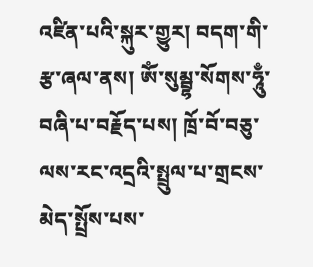འཛིན་པའི་སྐུར་གྱུར། བདག་གི་རྩ་ཞལ་ནས། ཨོཾ་སུམྦྷ་སོགས་ཧཱུྃ་བཞི་པ་བརྗོད་པས། ཁྲོ་བོ་བཅུ་ལས་རང་འདྲའི་སྤྲུལ་པ་གྲངས་མེད་སྤྲོས་པས་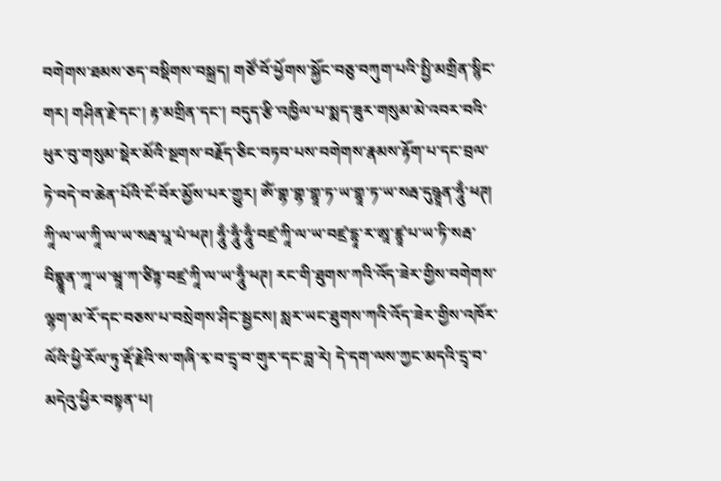བགེགས་ཐམས་ཅད་བསྡིགས་བསྐྲད། གཙོ་བོ་ཕྱོགས་སྐྱོང་བཅུ་བཀུག་པའི་སྤྱི་མགྲིན་སྙིང་གར། གཤིན་རྗེ་དང་། རྟ་མགྲིན་དང་། བདུད་རྩི་འཁྱིལ་པ་སྨད་ཟུར་གསུམ་མེ་འབར་བའི་ཕུར་བུ་གསུམ་སྡེར་མོའི་སྔགས་བརྗོད་ཅིང་བཏབ་པས་བགེགས་རྣམས་རྟོག་པ་དང་བྲལ་ཏེ་བདེ་བ་ཆེན་པོའི་ངོ་བོར་མྱོས་པར་གྱུར། ཨོཾ་གྷ་གྷ་གྷཱ་ཏ་ཡ་གྷཱ་ཏ་ཡ་སརྦ་དུཥྚཱན་ཧཱུྃ་ཕཊ། ཀཱི་ལ་ཡ་ཀཱི་ལ་ཡ་སརྦ་པཱ་པཾ་ཕཊ། ཧཱུྃ་ཧཱུྃ་ཧཱུྃ་བཛྲ་ཀཱི་ལ་ཡ་བཛྲ་དྷཱ་ར་ཨཱ་ཛྙཱ་པ་ཡ་ཏི་སརྦ་བིགྷྣཱན་ཀཱ་ཡ་ཝཱ་ཀ་ཙིཏྟ་བཛྲ་ཀཱི་ལ་ཡ་ཧཱུྃ་ཕཊ། རང་གི་ཐུགས་ཀའི་འོད་ཟེར་གྱིས་བགེགས་ལྷག་མ་རོ་དང་བཅས་པ་བསྲེགས་ཤིང་སྦྱངས། སླར་ཡང་ཐུགས་ཀའི་འོད་ཟེར་གྱིས་འཁོར་ལོའི་ཕྱི་རོལ་ཏུ་རྡོ་རྗེའི་ས་གཞི་རྭ་བ་དྲྭ་བ་གུར་དང་བླ་རེ། དེ་དག་ལས་ཀྱང་མདའི་དྲྭ་བ་མདེའུ་ཕྱིར་བསྟན་པ།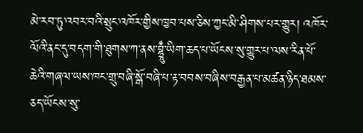མེ་རབ་ཏུ་འབར་བའི་སྲུང་འཁོར་གྱིས་ཁྱབ་པས་ཅིས་ཀྱང་མི་ཤིགས་པར་གྱུར། འཁོར་ལོའི་ནང་དུ་བདག་གི་ཐུགས་ཀ་ནས་བྷྲཱུྃ་ཡིག་ཆད་པ་ཡོངས་སུ་གྱུར་པ་ལས་རིན་པོ་ཆེའི་གཞལ་ཡས་ཁང་གྲུ་བཞི་སྒོ་བཞི་པ་རྟ་བབས་བཞིས་བརྒྱན་པ་མཚན་ཉིད་ཐམས་ཅད་ཡོངས་སུ་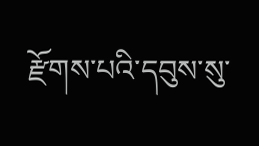རྫོགས་པའི་དབུས་སུ་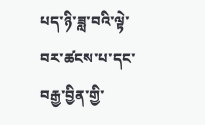པད་ཉི་ཟླ་བའི་ལྟེ་བར་ཚངས་པ་དང་བརྒྱ་བྱིན་གྱི་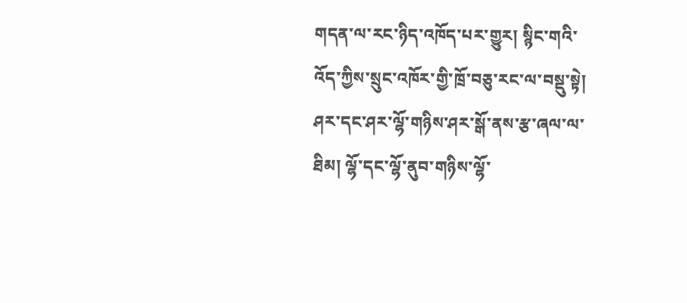གདན་ལ་རང་ཉིད་འཁོད་པར་གྱུར། སྙིང་གའི་འོད་ཀྱིས་སྲུང་འཁོར་གྱི་ཁྲོ་བཅུ་རང་ལ་བསྡུ་སྟེ། ཤར་དང་ཤར་ལྷོ་གཉིས་ཤར་སྒོ་ནས་རྩ་ཞལ་ལ་ཐིམ། ལྷོ་དང་ལྷོ་ནུབ་གཉིས་ལྷོ་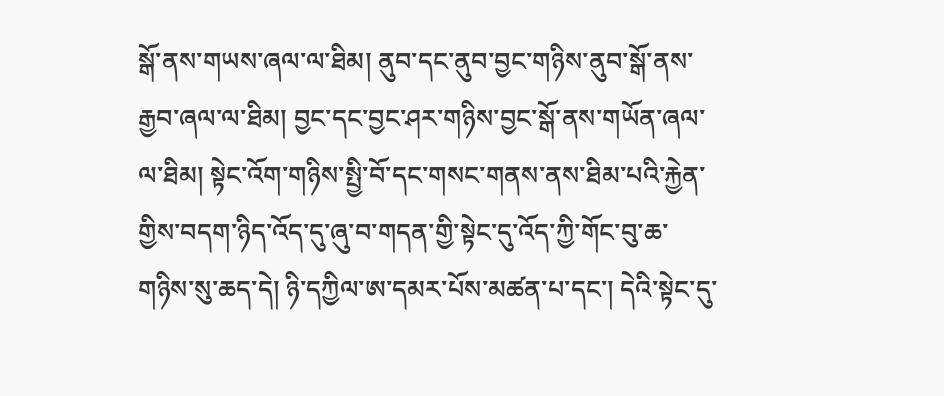སྒོ་ནས་གཡས་ཞལ་ལ་ཐིམ། ནུབ་དང་ནུབ་བྱང་གཉིས་ནུབ་སྒོ་ནས་རྒྱབ་ཞལ་ལ་ཐིམ། བྱང་དང་བྱང་ཤར་གཉིས་བྱང་སྒོ་ནས་གཡོན་ཞལ་ལ་ཐིམ། སྟེང་འོག་གཉིས་སྤྱི་བོ་དང་གསང་གནས་ནས་ཐིམ་པའི་རྐྱེན་གྱིས་བདག་ཉིད་འོད་དུ་ཞུ་བ་གདན་གྱི་སྟེང་དུ་འོད་ཀྱི་གོང་བུ་ཆ་གཉིས་སུ་ཆད་དེ། ཉི་དཀྱིལ་ཨ་དམར་པོས་མཚན་པ་དང་། དེའི་སྟེང་དུ་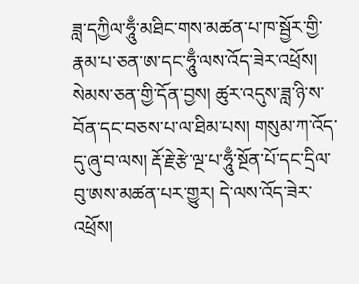ཟླ་དཀྱིལ་ཧཱུྃ་མཐིང་གས་མཚན་པ་ཁ་སྦྱོར་གྱི་རྣམ་པ་ཅན་ཨ་དང་ཧཱུྃ་ལས་འོད་ཟེར་འཕྲོས། སེམས་ཅན་གྱི་དོན་བྱས། ཚུར་འདུས་ཟླ་ཉི་ས་བོན་དང་བཅས་པ་ལ་ཐིམ་པས། གསུམ་ཀ་འོད་དུ་ཞུ་བ་ལས། རྡོ་རྗེ་རྩེ་ལྔ་པ་ཧཱུྃ་སྔོན་པོ་དང་དྲིལ་བུ་ཨས་མཚན་པར་གྱུར། དེ་ལས་འོད་ཟེར་འཕྲོས།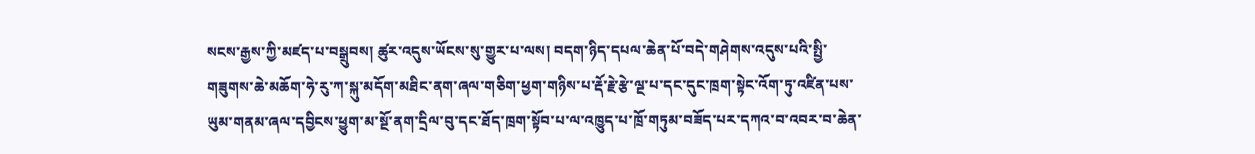སངས་རྒྱས་ཀྱི་མཛད་པ་བསྒྲུབས། ཚུར་འདུས་ཡོངས་སུ་གྱུར་པ་ལས། བདག་ཉིད་དཔལ་ཆེན་པོ་བདེ་གཤེགས་འདུས་པའི་སྤྱི་གཟུགས་ཆེ་མཆོག་ཧེ་རུ་ཀ་སྐུ་མདོག་མཐིང་ནག་ཞལ་གཅིག་ཕྱག་གཉིས་པ་རྡོ་རྗེ་རྩེ་ལྔ་པ་དང་དུང་ཁྲག་སྟེང་འོག་ཏུ་འཛིན་པས་ཡུམ་གནམ་ཞལ་དབྱིངས་ཕྱུག་མ་སྔོ་ནག་དྲིལ་བུ་དང་ཐོད་ཁྲག་སྟོབ་པ་ལ་འཁྱུད་པ་ཁྲོ་གཏུམ་བཟོད་པར་དཀའ་བ་འབར་བ་ཆེན་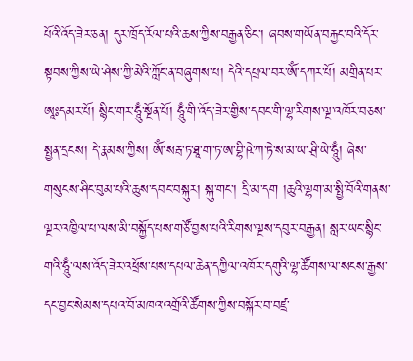པོའི་འོད་ཟེར་ཅན། དུར་ཁྲོད་རོལ་པའི་ཆས་ཀྱིས་བརྒྱན་ཅིང་། ཞབས་གཡོན་བརྐྱང་བའི་དོར་སྟབས་ཀྱིས་ཡེ་ཤེས་ཀྱི་མེའི་ཀློང་ན་བཞུགས་པ། དེའི་དཔྲལ་བར་ཨོཾ་དཀར་པོ། མགྲིན་པར་ཨཱཿདམར་པོ། སྙིང་གར་ཧཱུྃ་སྔོན་པོ། ཧཱུྃ་གི་འོད་ཟེར་གྱིས་དབང་གི་ལྷ་རིགས་ལྔ་འཁོར་བཅས་སྤྱན་དྲངས། དེ་རྣམས་ཀྱིས། ཨོཾ་སརྦ་ཏ་ཐཱ་ག་ཏ་ཨ་བྷི་ཥེ་ཀ་ཏེ་ས་མ་ཡ་ཤྲི་ཡེ་ཧཱུྃ། ཞེས་གསུངས་ཤིང་བུམ་པའི་ཆུས་དབང་བསྐུར། སྐུ་གང་། དྲི་མ་དག །ཆུའི་ལྷག་མ་སྤྱི་བོའི་གནས་ལྔར་འཁྱིལ་པ་ལས་མི་བསྐྱོད་པས་གཙོ་བྱས་པའི་རིགས་ལྔས་དབུར་བརྒྱན། སླར་ཡང་སྙིང་གའི་ཧཱུྃ་ལས་འོད་ཟེར་འཕྲོས་པས་དཔལ་ཆེན་དཀྱིལ་འཁོར་དགུའི་ལྷ་ཚོགས་ལ་སངས་རྒྱས་དང་བྱང་སེམས་དཔའ་བོ་མཁའ་འགྲོའི་ཚོགས་ཀྱིས་བསྐོར་བ་བཛྲ་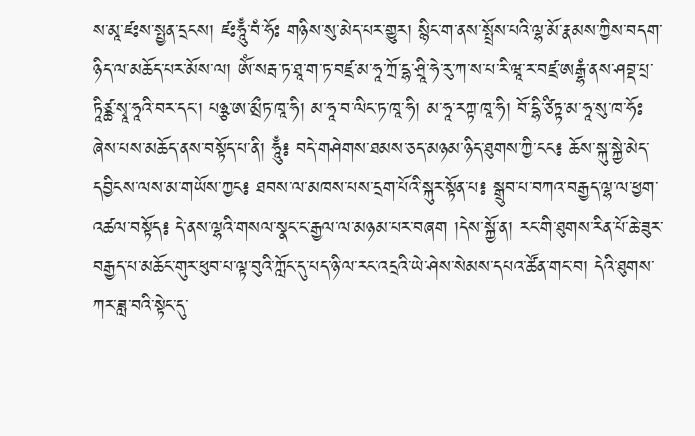ས་མཱ་ཛཿས་སྤྱན་དྲངས། ཛཿཧཱུྃ་བཾ་ཧོཿ གཉིས་སུ་མེད་པར་གྱུར། སྙིང་ག་ནས་སྤྲོས་པའི་ལྷ་མོ་རྣམས་ཀྱིས་བདག་ཉིད་ལ་མཆོད་པར་མོས་ལ། ཨོཾ་སརྦ་ཏ་ཐཱ་ག་ཏ་བཛྲ་མ་ཧཱ་ཀྲོ་དྷ་ཤྲཱི་ཧེ་རུ་ཀ་ས་པ་རི་ཝཱ་ར་བཛྲ་ཨརྒྷཾ་ནས་ཤབྡ་པྲ་ཏཱིཙྪ་སྭཱ་ཧཱའི་བར་དང་། པཉྩ་ཨ་མྲྀཏ་ཁཱ་ཧི། མ་ཧཱ་བ་ལིང་ཏ་ཁཱ་ཧི། མ་ཧཱ་རཀྟ་ཁཱ་ཧི། བོ་དྷི་ཙིཏྟ་མ་ཧཱ་སུ་ཁ་ཧོཿ ཞེས་པས་མཆོད་ནས་བསྟོད་པ་ནི། ཧཱུྃ༔ བདེ་གཤེགས་ཐམས་ཅད་མཉམ་ཉིད་ཐུགས་ཀྱི་ངང༔ ཆོས་སྐུ་སྐྱེ་མེད་དབྱིངས་ལས་མ་གཡོས་ཀྱང༔ ཐབས་ལ་མཁས་པས་དྲག་པོའི་སྐུར་སྟོན་པ༔ སྒྲུབ་པ་བཀའ་བརྒྱད་ལྷ་ལ་ཕྱག་འཚལ་བསྟོད༔ དེ་ནས་ལྷའི་གསལ་སྣང་ང་རྒྱལ་ལ་མཉམ་པར་བཞག །དེས་སྐྱོ་ན། རང་གི་ཐུགས་རིན་པོ་ཆེ་ཟུར་བརྒྱད་པ་མཆོང་གུར་ཕུབ་པ་ལྟ་བུའི་ཀློང་དུ་པད་ཉི་ལ་རང་འདྲའི་ཡེ་ཤེས་སེམས་དཔའ་ཚོན་གང་བ། དེའི་ཐུགས་ཀར་ཟླ་བའི་སྟེང་དུ་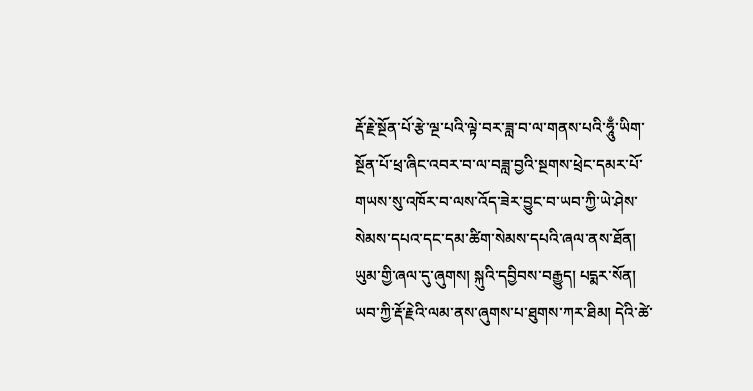རྡོ་རྗེ་སྔོན་པོ་རྩེ་ལྔ་པའི་ལྟེ་བར་ཟླ་བ་ལ་གནས་པའི་ཧཱུྃ་ཡིག་སྔོན་པོ་ཕྲ་ཞིང་འབར་བ་ལ་བཟླ་བྱའི་སྔགས་ཕྲེང་དམར་པོ་གཡས་སུ་འཁོར་བ་ལས་འོད་ཟེར་བྱུང་བ་ཡབ་ཀྱི་ཡེ་ཤེས་སེམས་དཔའ་དང་དམ་ཚིག་སེམས་དཔའི་ཞལ་ནས་ཐོན། ཡུམ་གྱི་ཞལ་དུ་ཞུགས། སྐུའི་དབྱིབས་བརྒྱུད། པདྨར་སོན། ཡབ་ཀྱི་རྡོ་རྗེའི་ལམ་ནས་ཞུགས་པ་ཐུགས་ཀར་ཐིམ། དེའི་ཚེ་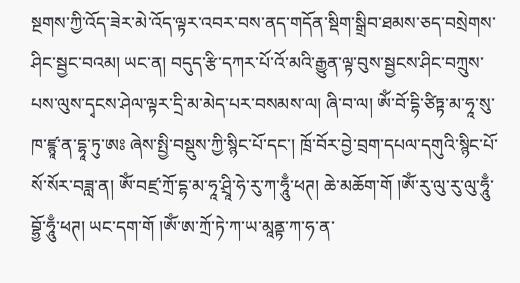སྔགས་ཀྱི་འོད་ཟེར་མེ་འོད་ལྟར་འབར་བས་ནད་གདོན་སྡིག་སྒྲིབ་ཐམས་ཅད་བསྲེགས་ཤིང་སྦྱང་བའམ། ཡང་ན། བདུད་རྩི་དཀར་པོ་འོ་མའི་རྒྱུན་ལྟ་བུས་སྦྱངས་ཤིང་བཀྲུས་པས་ལུས་དྭངས་ཤེལ་ལྟར་དྲི་མ་མེད་པར་བསམས་ལ། ཞི་བ་ལ། ཨོཾ་བོ་དྷི་ཙིཏྟ་མ་ཧཱ་སུ་ཁ་ཛྙཱ་ན་དྷཱ་ཏུ་ཨཿ ཞེས་སྤྱི་བསྡུས་ཀྱི་སྙིང་པོ་དང་། ཁྲོ་བོར་བྱེ་བྲག་དཔལ་དགུའི་སྙིང་པོ་སོ་སོར་བཟླ་ན། ཨོཾ་བཛྲ་ཀྲོ་དྷ་མ་ཧཱ་ཤྲཱི་ཧེ་རུ་ཀ་ཧཱུྃ་ཕཊ། ཆེ་མཆོག་གོ །ཨོཾ་རུ་ལུ་རུ་ལུ་ཧཱུྃ་བྷྱོ་ཧཱུྃ་ཕཊ། ཡང་དག་གོ །ཨོཾ་ཨ་ཀྲོ་ཏེ་ཀ་ཡ་མཱནྟ་ཀ་ཧ་ན་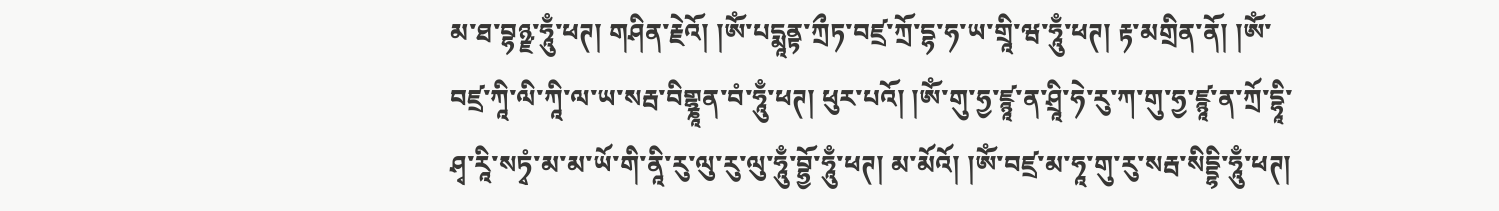མ་ཐ་བྷཉྫ་ཧཱུྃ་ཕཊ། གཤིན་རྗེའོ། །ཨོཾ་པདྨཱནྟ་ཀྲྀཏ་བཛྲ་ཀྲོ་དྷ་ཧ་ཡ་གྲཱི་ཝ་ཧཱུྃ་ཕཊ། རྟ་མགྲིན་ནོ། །ཨོཾ་བཛྲ་ཀཱི་ལི་ཀཱི་ལ་ཡ་སརྦ་བིགྷྣཱན་བཾ་ཧཱུྃ་ཕཊ། ཕུར་པའོ། །ཨོཾ་གུ་ཧྱ་ཛྙཱ་ན་ཤྲཱི་ཧེ་རུ་ཀ་གུ་ཧྱ་ཛྙཱ་ན་ཀྲོ་དྷཱི་ཤྭ་རཱི་སཏྭཾ་མ་མ་ཡོ་གི་ནཱི་རུ་ལུ་རུ་ལུ་ཧཱུྃ་བྷྱོ་ཧཱུྃ་ཕཊ། མ་མོའོ། །ཨོཾ་བཛྲ་མ་ཧཱ་གུ་རུ་སརྦ་སིདྡྷི་ཧཱུྃ་ཕཊ།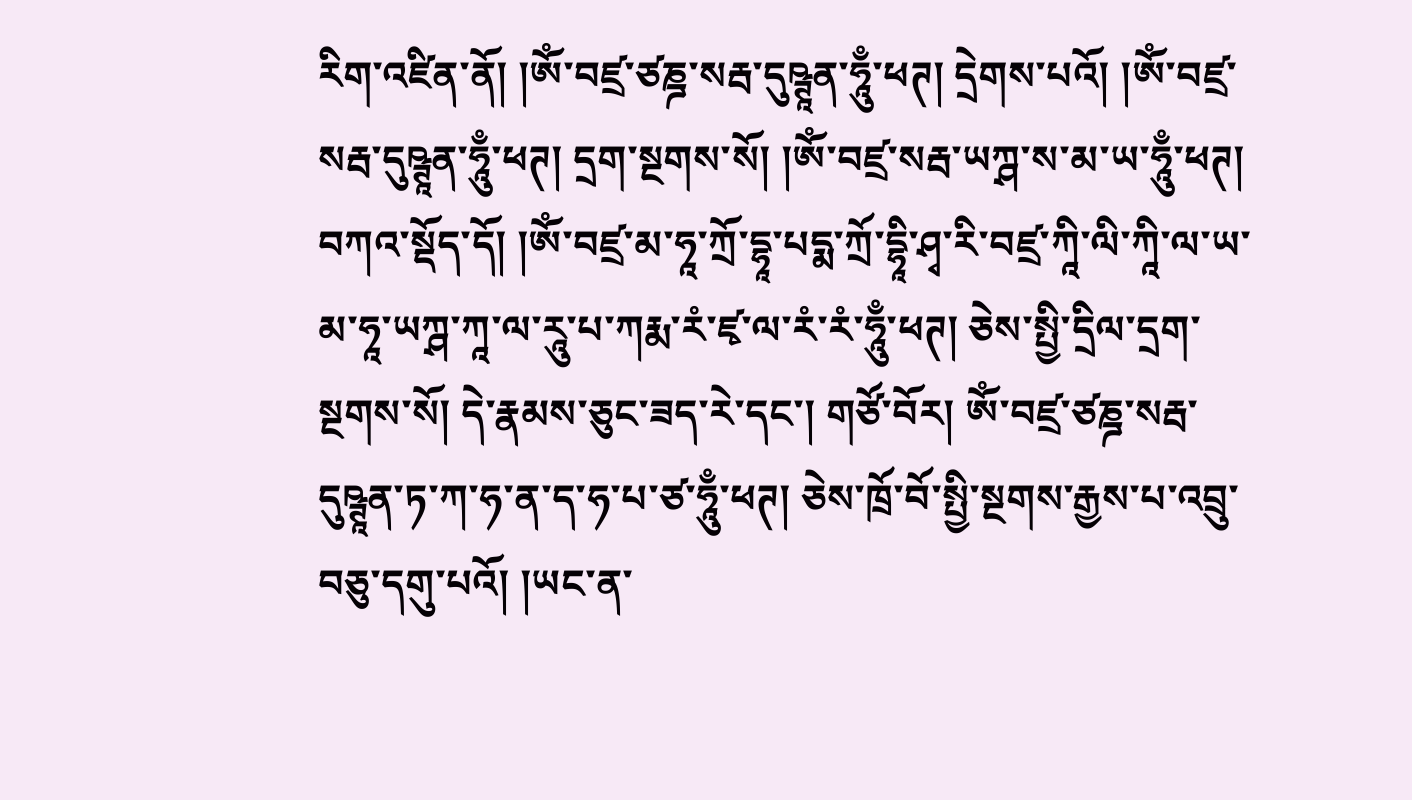རིག་འཛིན་ནོ། །ཨོཾ་བཛྲ་ཙཎྜ་སརྦ་དུཥྚཱན་ཧཱུྃ་ཕཊ། དྲེགས་པའོ། །ཨོཾ་བཛྲ་སརྦ་དུཥྚཱན་ཧཱུྃ་ཕཊ། དྲག་སྔགས་སོ། །ཨོཾ་བཛྲ་སརྦ་ཡཀྴ་ས་མ་ཡ་ཧཱུྃ་ཕཊ། བཀའ་སྡོད་དོ། །ཨོཾ་བཛྲ་མ་ཧཱ་ཀྲོ་དྷཱ་པདྨ་ཀྲོ་དྷཱི་ཤྭ་རི་བཛྲ་ཀཱི་ལི་ཀཱི་ལ་ཡ་མ་ཧཱ་ཡཀྴ་ཀཱ་ལ་རཱུ་པ་ཀརྨ་རཾ་ཛྭ་ལ་རཾ་རཾ་ཧཱུྃ་ཕཊ། ཅེས་སྤྱི་དྲིལ་དྲག་སྔགས་སོ། དེ་རྣམས་ཅུང་ཟད་རེ་དང་། གཙོ་བོར། ཨོཾ་བཛྲ་ཙཎྜ་སརྦ་དུཥྚཱན་ཏ་ཀ་ཧ་ན་ད་ཧ་པ་ཙ་ཧཱུྃ་ཕཊ། ཅེས་ཁྲོ་བོ་སྤྱི་སྔགས་རྒྱས་པ་འབྲུ་བཅུ་དགུ་པའོ། །ཡང་ན་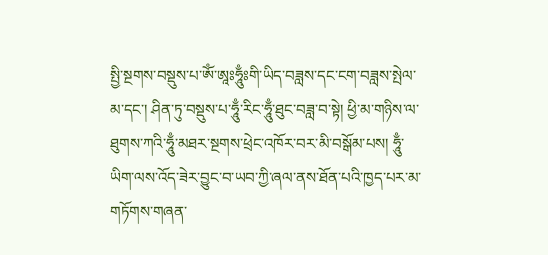སྤྱི་སྔགས་བསྡུས་པ་ཨོཾ་ཨཱཿཧཱུྃཿགི་ཡིད་བཟླས་དང་ངག་བཟླས་སྤེལ་མ་དང་། ཤིན་ཏུ་བསྡུས་པ་ཧཱུྃ་རིང་ཧཱུྃ་ཐུང་བཟླ་བ་སྟེ། ཕྱི་མ་གཉིས་ལ་ཐུགས་ཀའི་ཧཱུྃ་མཐར་སྔགས་ཕྲེང་འཁོར་བར་མི་བསྒོམ་པས། ཧཱུྃ་ཡིག་ལས་འོད་ཟེར་བྱུང་བ་ཡབ་ཀྱི་ཞལ་ནས་ཐོན་པའི་ཁྱད་པར་མ་གཏོགས་གཞན་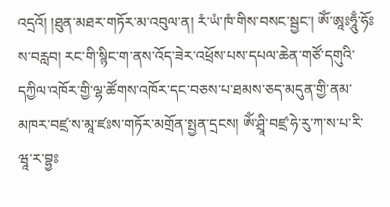འདྲའོ། །ཐུན་མཐར་གཏོར་མ་འབུལ་ན། རཾ་ཡཾ་ཁཾ་གིས་བསང་སྦྱང་། ཨོཾ་ཨཱཿཧཱུྃ་ཧོཿས་བརླབ། རང་གི་སྙིང་ག་ནས་འོད་ཟེར་འཕྲོས་པས་དཔལ་ཆེན་གཙོ་དགུའི་དཀྱིལ་འཁོར་གྱི་ལྷ་ཚོགས་འཁོར་དང་བཅས་པ་ཐམས་ཅད་མདུན་གྱི་ནམ་མཁར་བཛྲ་ས་མཱ་ཛཿས་གཏོར་མགྲོན་སྤྱན་དྲངས། ཨོཾ་ཤྲཱི་བཛྲ་ཧེ་རུ་ཀ་ས་པ་རི་ཝཱ་ར་བྷྱཿ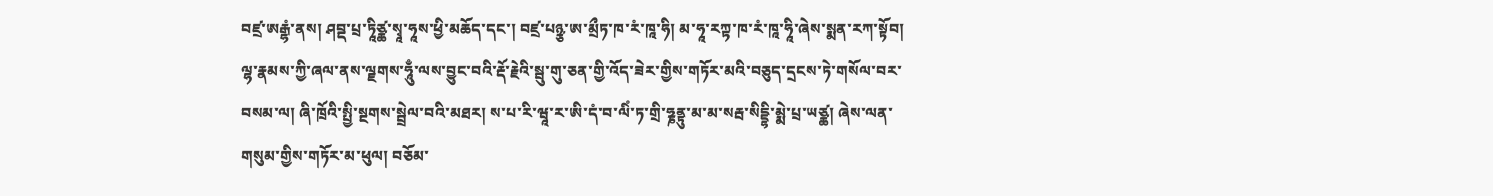བཛྲ་ཨརྒྷཾ་ནས། ཤབྡ་པྲ་ཏཱིཙྪ་སྭཱ་ཧཱས་ཕྱི་མཆོད་དང་། བཛྲ་པཉྩ་ཨ་མྲྀཏ་ཁ་རཾ་ཁཱ་ཧི། མ་ཧཱ་རཀྟ་ཁ་རཾ་ཁཱ་ཧཱི་ཞེས་སྨན་རཀ་སྟོབ། ལྷ་རྣམས་ཀྱི་ཞལ་ནས་ལྗགས་ཧཱུྃ་ལས་བྱུང་བའི་རྡོ་རྗེའི་སྦུ་གུ་ཅན་གྱི་འོད་ཟེར་གྱིས་གཏོར་མའི་བཅུད་དྲངས་ཏེ་གསོལ་བར་བསམ་ལ། ཞི་ཁྲོའི་སྤྱི་སྔགས་སྦྲེལ་བའི་མཐར། ས་པ་རི་ཝཱ་ར་ཨི་དཾ་བ་ལིཾ་ཏ་གྲི་ཧྞནྟུ་མ་མ་སརྦ་སིདྡྷི་མྨེ་པྲ་ཡཙྪ། ཞེས་ལན་གསུམ་གྱིས་གཏོར་མ་ཕུལ། བཅོམ་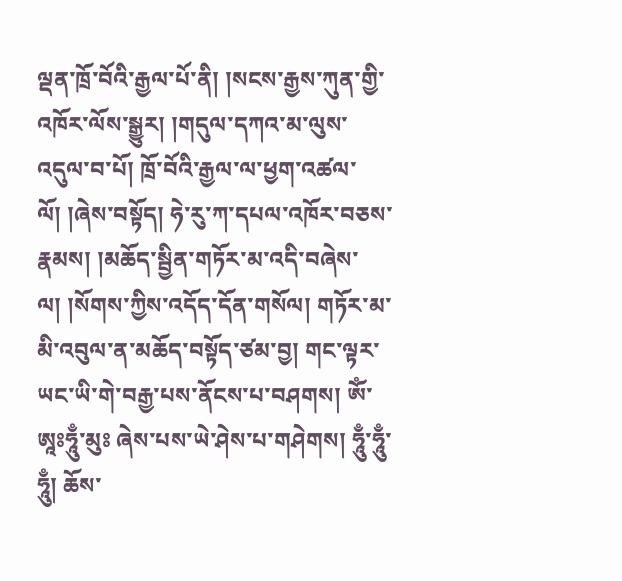ལྡན་ཁྲོ་བོའི་རྒྱལ་པོ་ནི། །སངས་རྒྱས་ཀུན་གྱི་འཁོར་ལོས་སྒྱུར། །གདུལ་དཀའ་མ་ལུས་འདུལ་བ་པོ། ཁྲོ་བོའི་རྒྱལ་ལ་ཕྱག་འཚལ་ལོ། །ཞེས་བསྟོད། ཧེ་རུ་ཀ་དཔལ་འཁོར་བཅས་རྣམས། །མཆོད་སྦྱིན་གཏོར་མ་འདི་བཞེས་ལ། །སོགས་ཀྱིས་འདོད་དོན་གསོལ། གཏོར་མ་མི་འབུལ་ན་མཆོད་བསྟོད་ཙམ་བྱ། གང་ལྟར་ཡང་ཡི་གེ་བརྒྱ་པས་ནོངས་པ་བཤགས། ཨོཾ་ཨཱཿཧཱུྃ་མུཿ ཞེས་པས་ཡེ་ཤེས་པ་གཤེགས། ཧཱུྃ་ཧཱུྃ་ཧཱུྃ། ཆོས་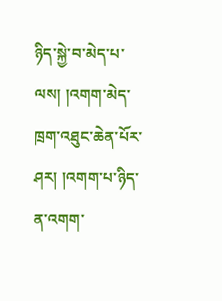ཉིད་སྐྱེ་བ་མེད་པ་ལས། །འགག་མེད་ཁྲག་འཐུང་ཆེན་པོར་ཤར། །འགག་པ་ཉིད་ན་འགག་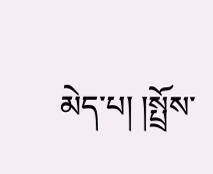མེད་པ། །སྤྲོས་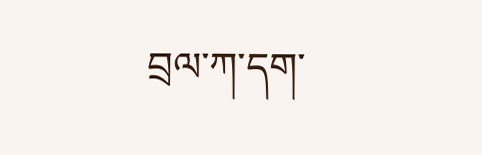བྲལ་ཀ་དག་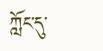ཀློང་དུ་